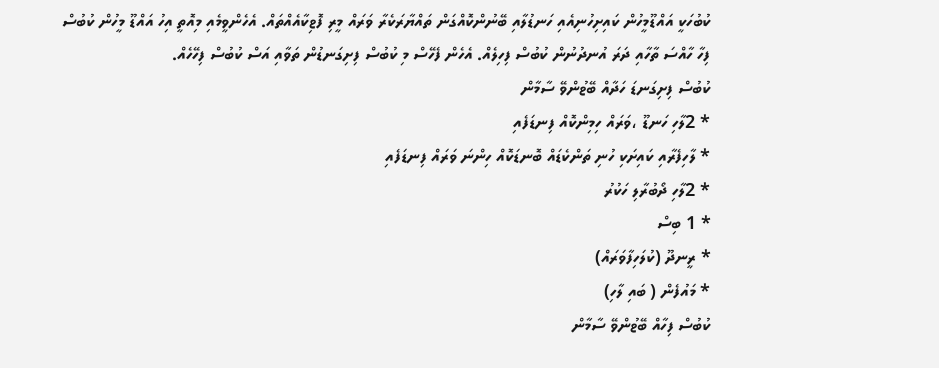ކުބުހަކީ އައްޑޫމީހުން ކައިށިހުނިއެއި ހަނޑުލާއި ބޭނުންކޮއްގަން ތައްޔާރަކެރާ ވަރައް މީރި ފޮޱިކާއެއްތައް. އެހެންވީމެއި މިއޮތީ އިހު އައްޑޫ މީހުން ކުބުސް ފިހާ ހާއްސަ ތާހާއި ދަރަ އުނދުނުން ކުބުސް ފިހިލެއް. އެހެން ފެހޭސް މި ކުބުސް ފިށިގަނޑުން ތަވާއި އަސް ކުބުސް ފިހޭހެއް.
ކުބުސް ފިށިގަނޑަ ހަދާއް ބޭޱުންވޭ ސާމާން
* 2ލާހި ހަނޑޫ ،ވަރައް ހިމިންކޮއް ފިނޑަފެއި
* ލާހިފެރާއި ކައިށަކި ހުނި ތަންކެޑައް ބޮނޑަކޮއް ހިންނަ ވަރައް ފިނޑަފެއި
* 2ލާހި ދޯބުރާލި ހަކުރު
* 1 ބިސް
* ރީނދޫ (ކުލަހިފާވަރައް)
* މައުފެން ( ބައި ލާހި)
ކުބުސް ފިހާއް ބޭޱުންވޭ ސާމާން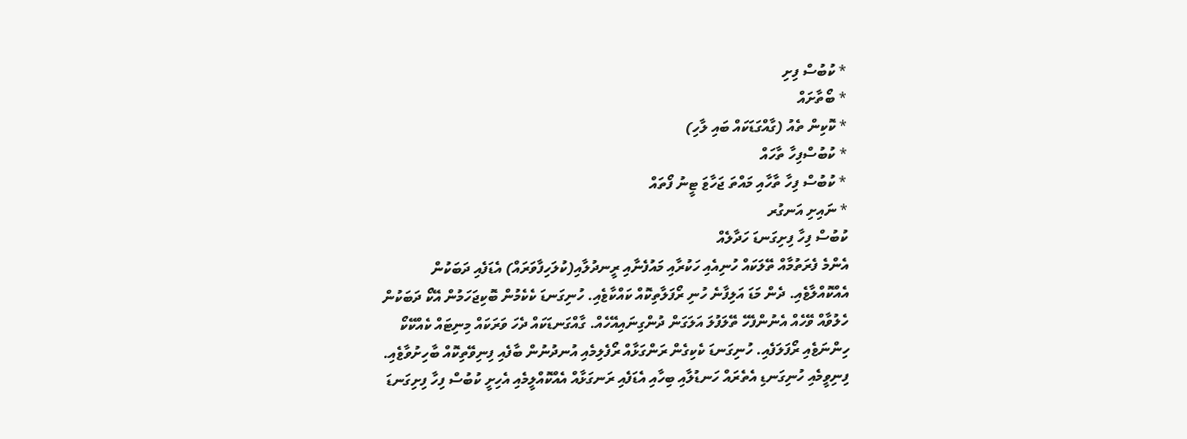* ކުބުސް ފިށި
* ބޯތާށައް
* ކޮކިން ތެއު (ގާއްގަޑަކައް ބައި ލާހި)
* ކުބުސްފިހާ ތާހައް
* ކުބުސް ފިހާ ތާހާއި މައްތަ ޖަހާޱަ ޓީނު ފޯތައް
* ނައިށި އަނގުރ
ކުބުސް ފިހާ ފިށިގަނޑަ ހަދާލެއް
އެންމެ ފެރަތުމާއް ތޭލަކައް ހުނިއެއި ހަކުރާއި މައުފެނާއި ރީނދުލާއި(ކުލަހިފާވަރައް) އެޑަފެއި ދަބަކުން އެއްކޮއްލާޱެއި. ދެން މަޑަ އަލިފާނެ ހުނި ރޯފަލާތިކޮއް ކައްކާޱެއި. ހުނިގަނޑަ ކެކެމުން ބޮކިޖަހަމުން އޭކޯ ދަބަކުން ހެލުވާއް ވޭހެއް އެނުންފެހޭ ތޭލަފުލަ އަލަގަން ދުންގިނައިއޭހެއް. ގާއްގަނޑަކައް ދެހަ ވަރަކައް މިނިޓައް ކެއްކޭކޯ ހިންނަޱެއި ރޯފަލަފެއި. ހުނިގަނޑަ ކެކިގެން ރަންގަޅާއް ރޯފެލިމެއި އުނދުނުން ބާފެއި ފިނިވޭތިކޮއް ބާހިށުވާޱެއި. ފިނިވީމެއި ހުނިގަނޑި އެތެރައް ހަނޑުލާއި ބިހާއި އެޑަފެއި ރަނގަޅާއް އެއްކޮއްލީމެއި އެހިށީ ކުބުސް ފިހާ ފިށިގަނޑަ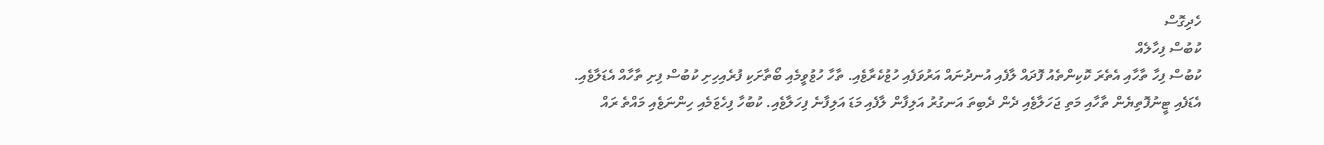ހެދިގޮސް
ކުބުސް ފިހާލެއް
ކުބުސް ފިހާ ތާހާއި އެތެރަ ކޮކިންތެއު ފޮދައް ލާފެއި އުނދުނައް އަރުވަފެއި ހުޱުކެރާޱެއި. ތާހާ ހުޱުވީމެއި ބޯތާށަކި ފުރެއިހިށި ކުބުސް ފިށި ތާހާއް އެޑަލާޱެއި. އެޑަފެއި ޓީނުފޮތިޔެން ތާހާއި މަތި ޖަހަލާޱެއި ދެން ދެބިތަ އަނގުރު އަލިފާން ލާފެއި މަޑަ އަލިފާނެ ފިހަލާޱެއި. ކުބުހާ ފިހެޱަމެއި ހިންނަޱެއި މައްތެ ރައް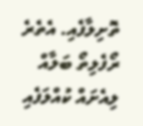ތޮށިލާފެއި. އެތެރެ ރޯފެލިތޯ ބަލާއް ލިއެށައް ކުއްލަފެއި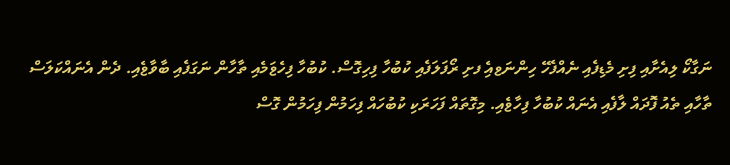ނަގާކޯ ލިއެށާއި ފިށި މެޑިފެއި ނެއްފެހޭ ހިންނަޱއެި ފށި ރޯފަލަފެއި ކުބުހާ ފިހިގޮސް. ކުބުހާ ފިހެޱަމެއި ތާހާން ނަގަފެއި ބާވާޱެއި. ދެން އެނައްކަލަސް ތާހާއި ތެއު ފޮދައް ލާފެއި އެނައް ކުބުހާ ފިހާޱެއި. މިގޮތައް ފަހަރަކި ކުބުހައް ފިހަމުން ފިހަމުން ގޮސް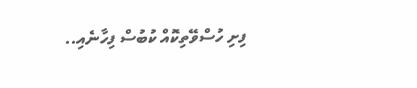ފިށި ހުސްވޭތިކޮއް ކުބުސް ފިހާނެއި..